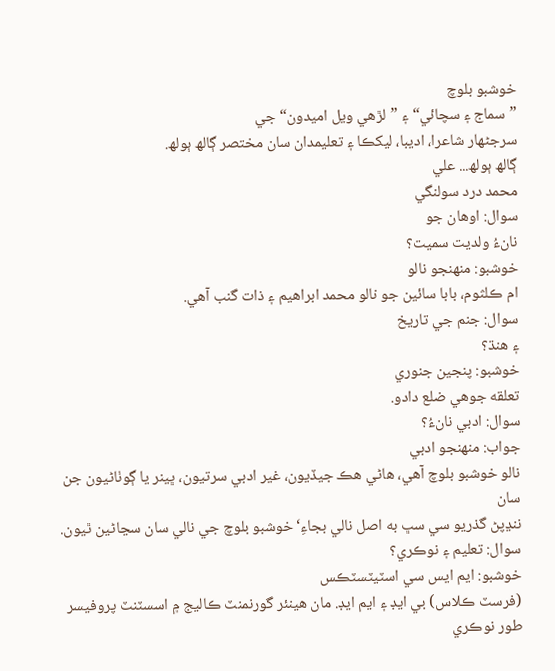خوشبو بلوچ
”سماج ۽ سچائي“ ۽ ”لڙھي ويل اميدون“ جي
سرجڻھار شاعرا، اديبا، ليکڪا ۽ تعليمدان سان مختصر ڳالھ ٻولھ.
ڳالھ ٻولھ... علي
محمد درد سولنگي
سوال: اوھان جو
نانءُ ولديت سميت؟
خوشبو: منھنجو نالو
ام ڪلثوم، بابا سائين جو نالو محمد ابراھيم ۽ ذات گنب آهي.
سوال: جنم جي تاريخ
۽ هنڌ؟
خوشبو: پنجين جنوري
تعلقه جوھي ضلع دادو.
سوال: ادبي نانءُ؟
جواب: منھنجو ادبي
نالو خوشبو بلوچ آھي، هاڻي هڪ جيڏيون، غير ادبي سرتيون، ڀينر يا ڳوٺاڻيون جن سان
ننڍپڻ گذريو سي سڀ به اصل نالي بجاءِ‘ خوشبو بلوچ جي نالي سان سڃاڻين ٿيون.
سوال: تعليم ۽ نوڪري؟
خوشبو: ايم ايس سي اسٽيٽسٽڪس
(فرسٽ ڪلاس) بي ايڊ ۽ ايم ايڊ. مان ھينئر گورنمنٽ ڪاليج ۾ اسسٽنٽ پروفيسر طور نوڪري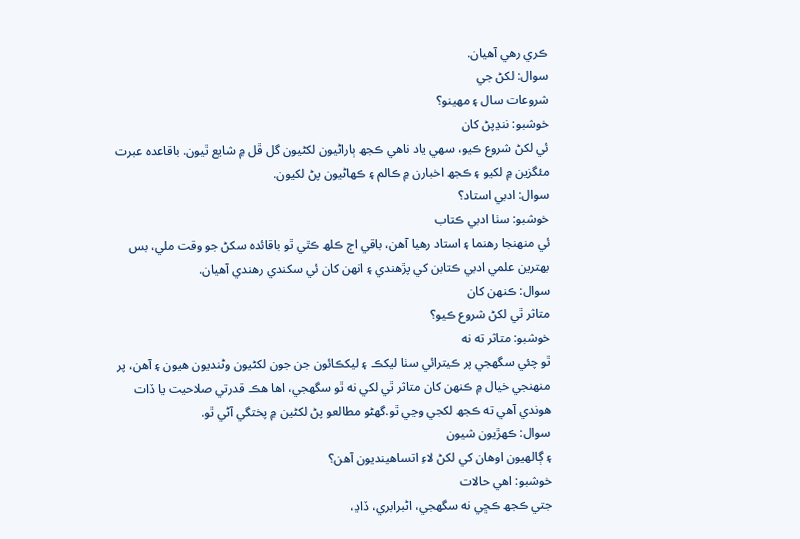ڪري رھي آھيان.
سوال: لکڻ جي
شروعات سال ۽ مھينو؟
خوشبو: ننڍپڻ کان
ئي لکڻ شروع ڪيو، سھي ياد ناھي ڪجھ ٻاراڻيون لکڻيون گل ڦل ۾ شايع ٿيون. باقاعده عبرت
مئگزين ۾ لکيو ۽ ڪجھ اخبارن ۾ ڪالم ۽ ڪھاڻيون پڻ لکيون.
سوال: ادبي استاد؟
خوشبو: سٺا ادبي ڪتاب
ئي منھنجا رھنما ۽ استاد رھيا آھن، باقي اڄ ڪلھ ڪٿي ٿو باقائده سکڻ جو وقت ملي، بس
بھترين علمي ادبي ڪتابن کي پڙھندي ۽ انھن کان ئي سکندي رهندي آھيان.
سوال: ڪنهن کان
متاثر ٿي لکڻ شروع ڪيو؟
خوشبو: متاثر ته نه
ٿو چئي سگھجي پر ڪيترائي سٺا ليکڪ ۽ ليکڪائون جن جون لکڻيون وڻنديون ھيون ۽ آھن، پر
منھنجي خيال ۾ ڪنھن کان متاثر ٿي لکي نه ٿو سگھجي، اھا ھڪ قدرتي صلاحيت يا ڏات
ھوندي آھي ته ڪجھ لکجي وڃي ٿو.گھڻو مطالعو پڻ لکڻين ۾ پختگي آڻي ٿو.
سوال: ڪهڙيون شيون
۽ ڳالھيون اوهان کي لکڻ لاءِ اتساهينديون آهن؟
خوشبو: اھي حالات
جتي ڪجھ ڪڇي نه سگھجي، اڻبرابري، ڏاڍ،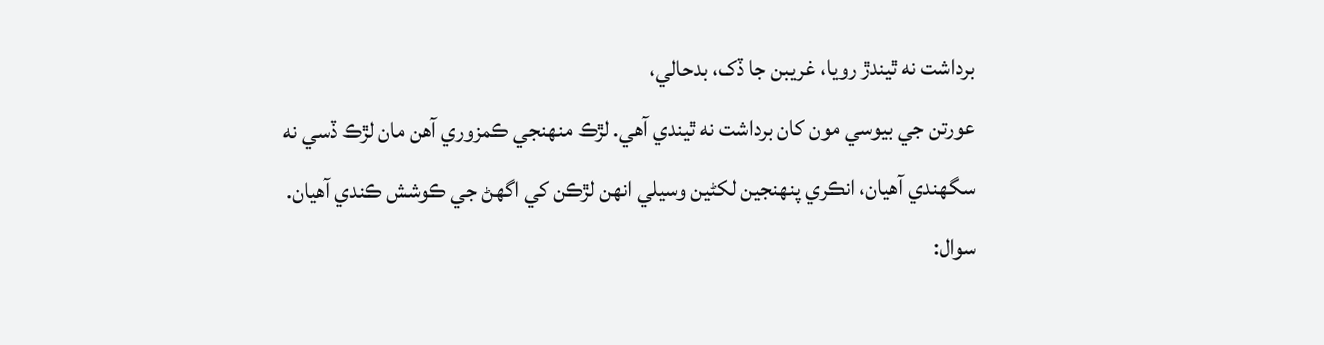برداشت نه ٿيندڙ رويا، غريبن جا ڏک، بدحالي،
عورتن جي بيوسي مون کان برداشت نه ٿيندي آھي. لڙڪ منھنجي ڪمزوري آھن مان لڙڪ ڏسي نه
سگھندي آھيان، انڪري پنھنجين لکڻين وسيلي انھن لڙڪن کي اگھڻ جي ڪوشش ڪندي آھيان.
سوال: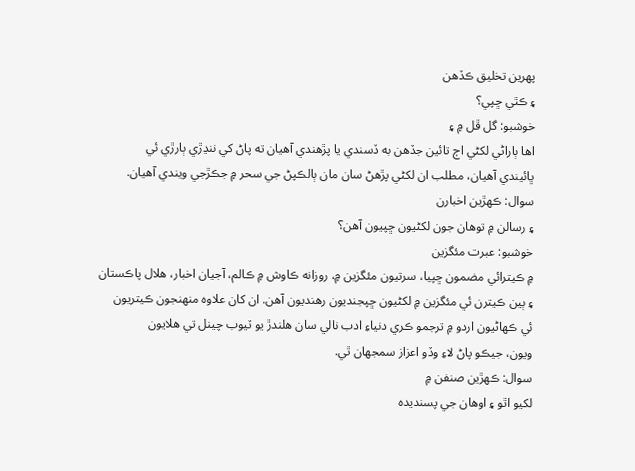پھرين تخليق ڪڏهن
۽ ڪٿي ڇپي؟
خوشبو: گل ڦل ۾ ۽
اها ٻاراڻي لکڻي اڄ تائين جڏهن به ڏسندي يا پڙھندي آھيان ته پاڻ کي ننڍڙي ٻارڙي ئي
ڀائيندي آھيان، مطلب ان لکڻي پڙھڻ سان مان ٻالڪپڻ جي سحر ۾ جڪڙجي ويندي آھيان.
سوال: ڪھڙين اخبارن
۽ رسالن ۾ توهان جون لکڻيون ڇپيون آهن؟
خوشبو: عبرت مئگزين
۾ ڪيترائي مضمون ڇپيا، سرتيون مئگزين ۾، روزانه ڪاوش ۾ ڪالم، آجيان اخبار، ھلال پاڪستان
۽ ٻين ڪيترن ئي مئگزين ۾ لکڻيون ڇپجنديون رھنديون آھن. ان کان علاوه منھنجون ڪيتريون
ئي ڪھاڻيون اردو ۾ ترجمو ڪري دنياءِ ادب نالي سان ھلندڙ يو ٽيوب چينل تي ھلايون
ويون، جيڪو پاڻ لاءِ وڏو اعزاز سمجھان ٿي.
سوال: ڪھڙين صنفن ۾
لکيو اٿو ۽ اوهان جي پسنديده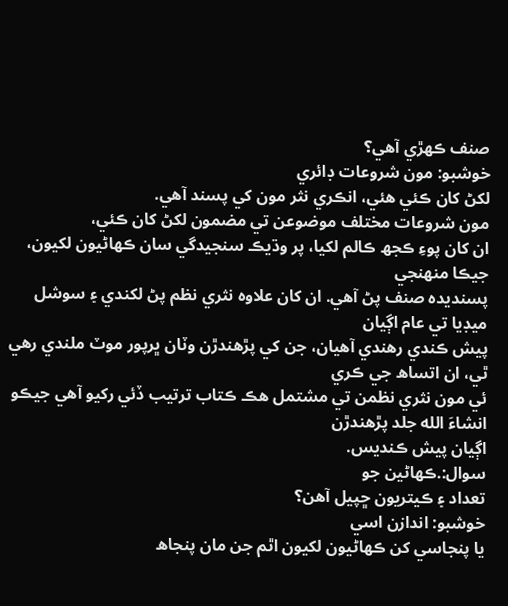صنف ڪھڙي آهي؟
خوشبو: مون شروعات ڊائري
لکڻ کان ڪئي ھئي، انڪري نثر مون کي پسند آھي.
مون شروعات مختلف موضوعن تي مضمون لکڻ کان ڪئي،
ان کان پوءِ ڪجھ ڪالم لکيا، پر وڌيڪ سنجيدگي سان ڪھاڻيون لکيون، جيڪا منھنجي
پسنديده صنف پڻ آھي. ان کان علاوه نثري نظم پڻ لکندي ۽ سوشل ميڊيا تي عام اڳيان
پيش ڪندي رهندي آھيان، جن کي پڙھندڙن وٽان ڀرپور موٽ ملندي رهي ٿي، ان اتساھ جي ڪري
ئي مون نثري نظمن تي مشتمل هڪ ڪتاب ترتيب ڏئي رکيو آھي جيڪو انشاءَ الله جلد پڙھندڙن
اڳيان پيش ڪنديس.
سوال:.ڪھاڻين جو
تعداد ۽ ڪيتريون ڇپيل آھن؟
خوشبو: اندازن اسي
يا پنجاسي کن ڪھاڻيون لکيون اٿم جن مان پنجاھ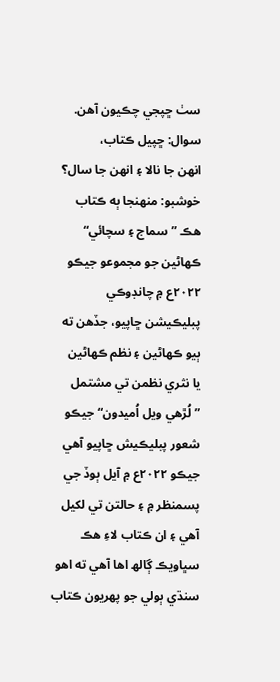سٺ ڇپجي چڪيون آھن.
سوال: ڇپيل ڪتاب،
انھن جا نالا ۽ انھن جا سال؟
خوشبو: منھنجا ٻه ڪتاب
ھڪ ”سماج ۽ سچائي“ ڪھاڻين جو مجموعو جيڪو ۲۰۲۲ع ۾ چانڊوڪي پبليڪيشن ڇاپيو، جڏھن ته ٻيو ڪھاڻين ۽ نظم ڪھاڻين
يا نثري نظمن تي مشتمل ”لُڙھي ويل اُميدون“ جيڪو شعور پبليڪيش ڇاپيو آھي جيڪو ۲۰۲۲ع ۾ آيل ٻوڏ جي پسمنظر ۾ ۽ حالتن تي لکيل
آھي ۽ ان ڪتاب لاءِ هڪ سڀاويڪ ڳالھ اها آهي ته اهو سنڌي ٻولي جو پھريون ڪتاب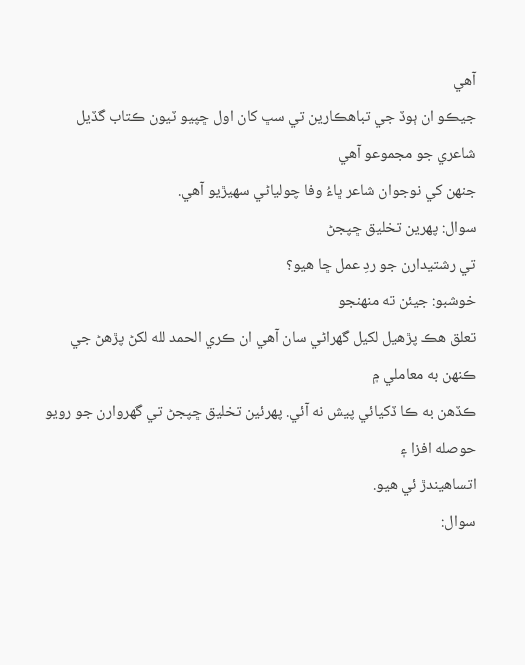آھي
جيڪو ان ٻوڏ جي تباھڪارين تي سڀ کان اول ڇپيو ٽيون ڪتاب گڏيل شاعري جو مجموعو آھي
جنھن کي نوجوان شاعر ڀاءُ وفا چولياڻي سھيڙيو آھي.
سوال: پھرين تخليق ڇپجڻ
تي رشتيدارن جو ردِ عمل ڇا هيو؟
خوشبو: جيئن ته منھنجو
تعلق ھڪ پڙھيل لکيل گھراڻي سان آھي ان ڪري الحمد لله لکڻ پڙھڻ جي ڪنھن به معاملي ۾
ڪڏھن به ڪا ڏکيائي پيش نه آئي. پھرئين تخليق ڇپجڻ تي گھروارن جو رويو حوصله افزا ۽
اتساھيندڙ ئي ھيو.
سوال: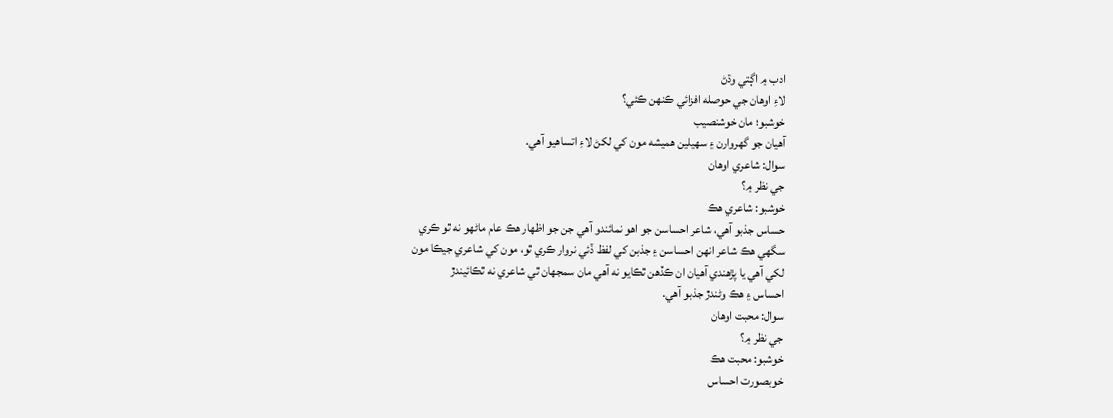ادب ۾ اڳتي وڌڻ
لاءِ اوهان جي حوصله افزائي ڪنھن ڪئي؟
خوشبو؛ مان خوشنصيب
آھيان جو گھروارن ۽ سھيلين ھميشه مون کي لکڻ لاءِ اتساھيو آھي.
سوال: شاعري اوهان
جي نظر ۾؟
خوشبو: شاعري ھڪ
حساس جذبو آھي، شاعر احساسن جو اھو نمائندو آھي جن جو اظھار ھڪ عام ماڻھو نه ٿو ڪري
سگھي ھڪ شاعر انھن احساسن ۽ جذبن کي لفظ ڏئي نروار ڪري ٿو، مون کي شاعري جيڪا مون
لکي آھي يا پڙھندي آھيان ان ڪڏهن ٿڪايو نه آهي مان سمجهان ٿي شاعري نه ٿڪائيندڙ
احساس ۽ هڪ وڻندڙ جذبو آھي.
سوال: محبت اوهان
جي نظر ۾؟
خوشبو: محبت ھڪ
خوبصورت احساس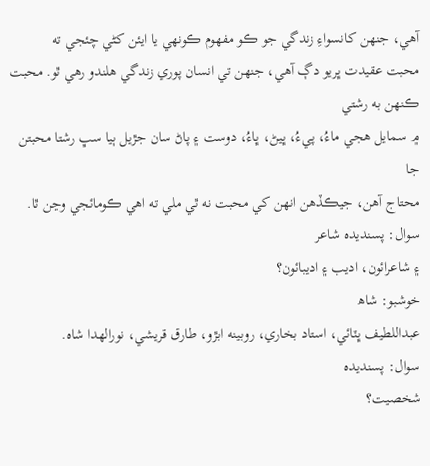آھي، جنھن کانسواءِ زندگي جو ڪو مفھوم ڪونھي يا ايئن کڻي چئجي ته
محبت عقيدت ڀريو دڳ آھي، جنھن تي انسان پوري زندگي ھلندو رهي ٿو. محبت ڪنھن به رشتي
۾ سمايل ھجي ماءُ، پيءُ، ڀيڻ، ڀاءُ، دوست ۽ پاڻ سان جڙيل ٻيا سڀ رشتا محبتن جا
محتاج آھن، جيڪڏھن انھن کي محبت نه ٿي ملي ته اھي ڪومائجي وڃن ٿا.
سوال: پسنديده شاعر
۽ شاعرائون، اديب ۽ اديبائون؟
خوشبو: شاھ
عبداللطيف ڀٽائي، استاد بخاري، روبينه ابڙو، طارق قريشي، نورالھدا شاہ.
سوال: پسنديده
شخصيت؟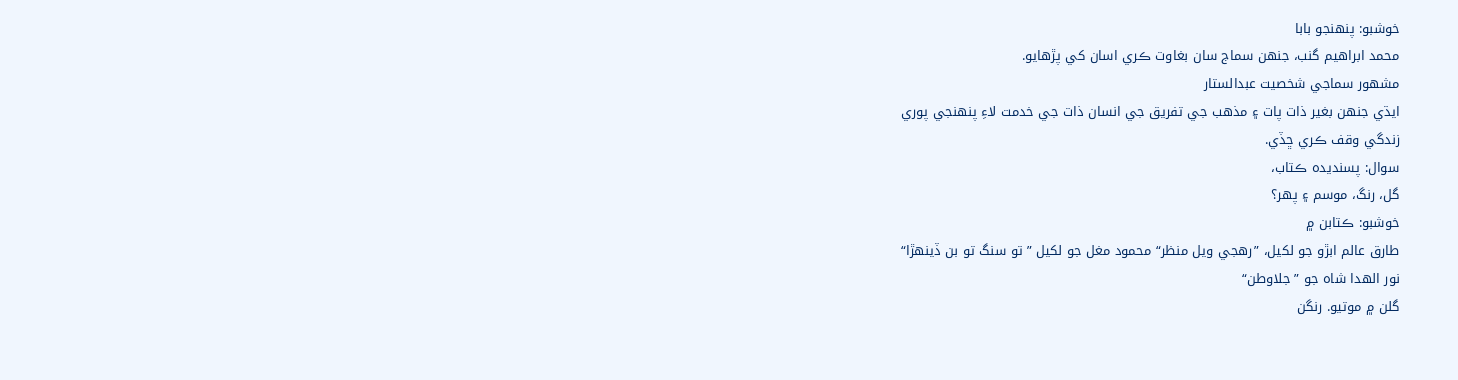خوشبو: پنھنجو بابا
محمد ابراھيم گنب، جنھن سماج سان بغاوت ڪري اسان کي پڙھايو.
مشھور سماجي شخصيت عبدالستار
ايڌي جنھن بغير ذات پات ۽ مذھب جي تفريق جي انسان ذات جي خدمت لاءِ پنھنجي پوري
زندگي وقف ڪري ڇڏي.
سوال: پسنديده ڪتاب،
گل، رنگ، موسم ۽ پھر؟
خوشبو: ڪتابن ۾
طارق عالم ابڙو جو لکيل، ”رھجي ويل منظر“ محمود مغل جو لکيل ”تو سنگ تو بن ڏينھڙا“
نور الھدا شاه جو ”جلاوطن“
گلن ۾ موتيو. رنگن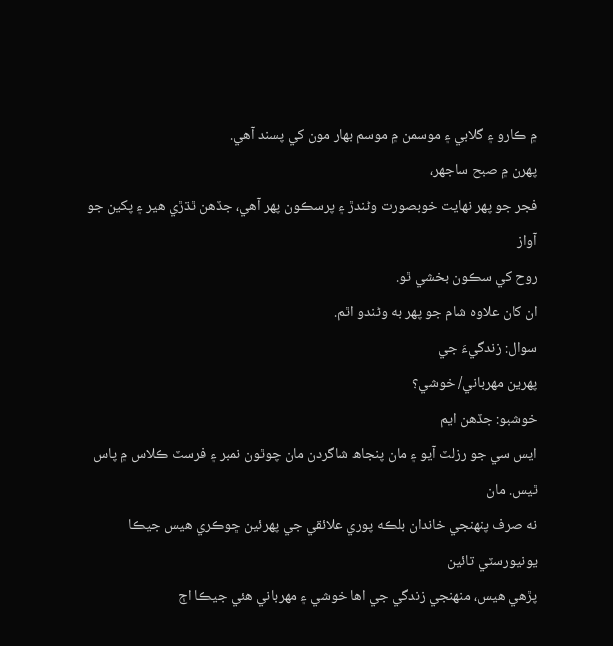۾ ڪارو ۽ گلابي ۽ موسمن ۾ موسم بھار مون کي پسند آھي.
پھرن ۾ صبح ساجھر،
فجر جو پھر نھايت خوبصورت وڻندڙ ۽ پرسڪون پھر آھي، جڏھن ٿڌڙي ھير ۽ پکين جو آواز
روح کي سڪون بخشي ٿو.
ان کان علاوه شام جو پھر به وڻندو اٿم.
سوال: زندگيءَ جي
پھرين مھرباني/ خوشي؟
خوشبو: جڏھن ايم
ايس سي جو رزلٽ آيو ۽ مان پنجاھ شاگردن مان چوٿون نمبر ۽ فرسٽ ڪلاس ۾ پاس ٿيس. مان
نه صرف پنھنجي خاندان بلڪه پوري علائقي جي پھرئين ڇوڪري ھيس جيڪا يونيورسٽي تائين
پڙھي هيس، منھنجي زندگي جي اها خوشي ۽ مھرباني هئي جيڪا اڄ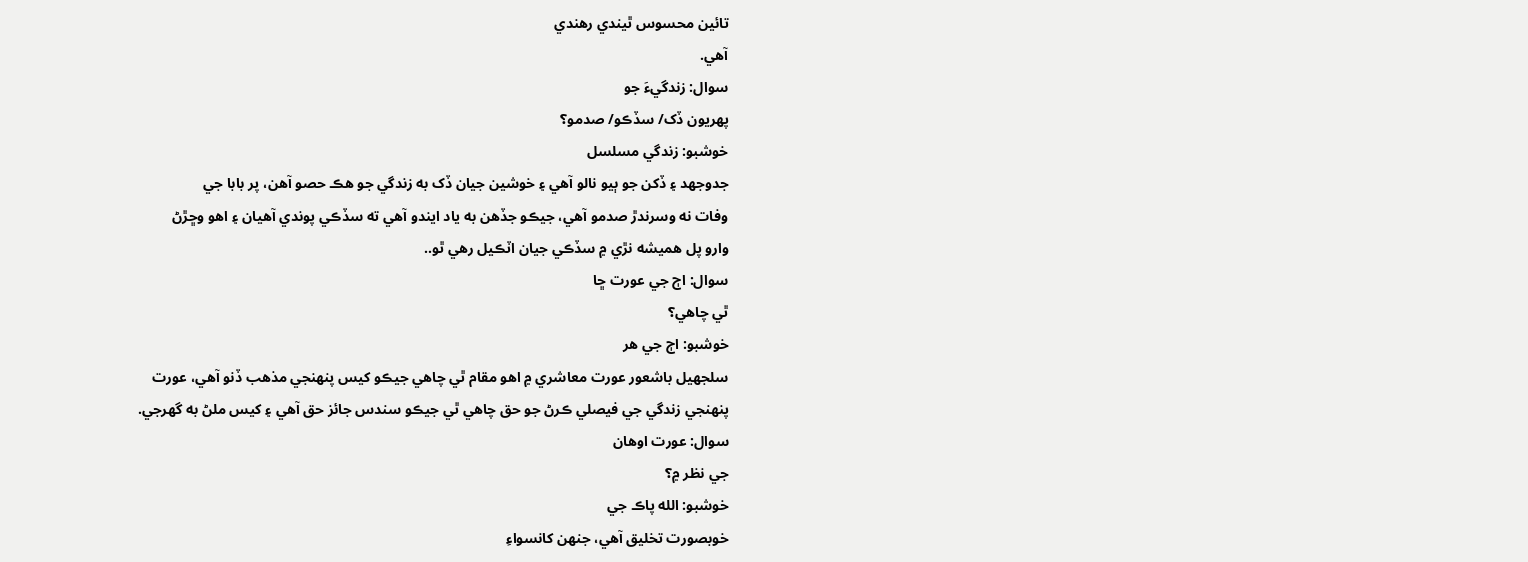تائين محسوس ٿيندي رهندي
آھي.
سوال: زندگيءَ جو
پهريون ڏک/ سڏڪو/ صدمو؟
خوشبو: زندگي مسلسل
جدوجھد ۽ ڏکن جو ٻيو نالو آھي ۽ خوشين جيان ڏک به زندگي جو ھڪ حصو آھن، پر بابا جي
وفات نه وسرندڙ صدمو آھي، جيڪو جڏهن به ياد ايندو آھي ته سڏڪي پوندي آھيان ۽ اھو وڇڙڻ
وارو پل ھميشه نڙي ۾ سڏڪي جيان اٽڪيل رھي ٿو..
سوال: اڄ جي عورت ڇا
ٿي چاھي؟
خوشبو: اڄ جي ھر
سلجهيل باشعور عورت معاشري ۾ اھو مقام ٿي چاھي جيڪو کيس پنھنجي مذھب ڏنو آھي، عورت
پنھنجي زندگي جي فيصلي ڪرڻ جو حق چاھي ٿي جيڪو سندس جائز حق آھي ۽ کيس ملڻ به گھرجي.
سوال: عورت اوهان
جي نظر ۾؟
خوشبو: الله پاڪ جي
خوبصورت تخليق آھي، جنھن کانسواءِ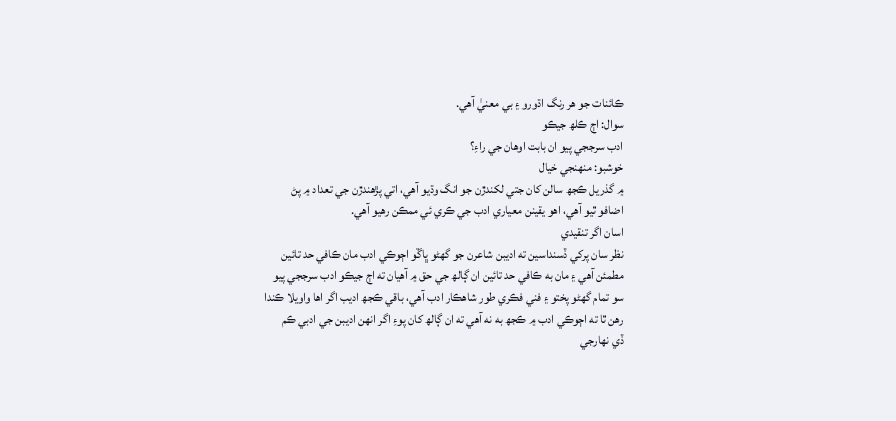ڪائنات جو ھر رنگ اڌورو ۽ بي معنيٰ آھي.
سوال: اڄ ڪلھ جيڪو
ادب سرججي پيو ان بابت اوهان جي راءِ؟
خوشبو: منھنجي خيال
۾ گذريل ڪجھ سالن کان جتي لکندڙن جو انگ وڌيو آھي، اتي پڙھندڙن جي تعداد ۾ پڻ
اضافو ٿيو آھي، اھو يقينن معياري ادب جي ڪري ئي ممڪن رھيو آھي.
اسان اگر تنقيدي
نظر سان پرکي ڏسنداسين ته اديبن شاعرن جو گهڻو ڀاڱو اڄوڪي ادب مان ڪافي حد تائين
مطمئن آھي ۽ مان به ڪافي حد تائين ان ڳالھ جي حق ۾ آھيان ته اڄ جيڪو ادب سرججي پيو
سو تمام گهڻو پختو ۽ فني فڪري طور شاهڪار ادب آھي، باقي ڪجھ اديب اگر اها واويلا ڪندا
رهن ٿا ته اڄوڪي ادب ۾ ڪجھ به نه آھي ته ان ڳالھ کان پوءِ اگر انھن اديبن جي ادبي ڪم
ڏي نھارجي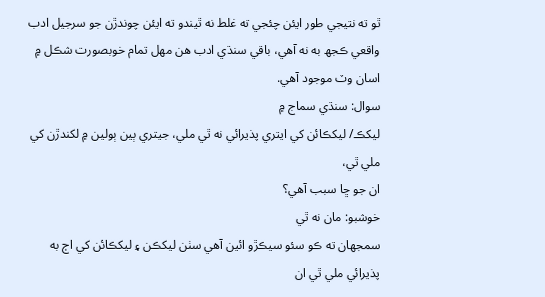ٿو ته نتيجي طور ايئن چئجي ته غلط نه ٿيندو ته ايئن چوندڙن جو سرجيل ادب
واقعي ڪجھ به نه آھي، باقي سنڌي ادب هن مھل تمام خوبصورت شڪل ۾ اسان وٽ موجود آھي.
سوال: سنڌي سماج ۾
ليکڪ/ ليکڪائن کي ايتري پذيرائي نه ٿي ملي، جيتري ٻين ٻولين ۾ لکندڙن کي ملي ٿي،
ان جو ڇا سبب آهي؟
خوشبو: مان نه ٿي
سمجهان ته ڪو سئو سيڪڙو ائين آھي سٺن ليکڪن ۽ ليکڪائن کي اڄ به پذيرائي ملي ٿي ان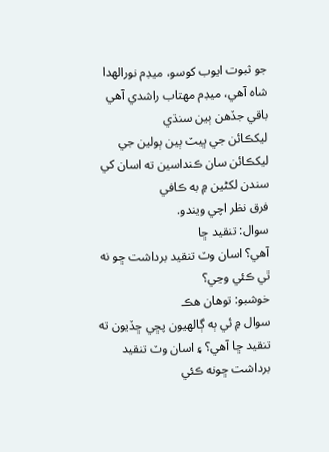جو ثبوت ايوب کوسو، ميڊم نورالھدا شاه آھي، ميڊم مھتاب راشدي آھي باقي جڏھن ٻين سنڌي
ليکڪائن جي ڀيٽ ٻين ٻولين جي ليکڪائن سان ڪنداسين ته اسان کي سندن لکڻين ۾ به ڪافي
فرق نظر اچي ويندو.
سوال: تنقيد ڇا
آهي؟ اسان وٽ تنقيد برداشت ڇو نه ٿي ڪئي وڃي؟
خوشبو: توهان هڪ
سوال ۾ ئي ٻه ڳالھيون پڇي ڇڏيون ته تنقيد ڇا آھي؟ ۽ اسان وٽ تنقيد برداشت ڇونه ڪئي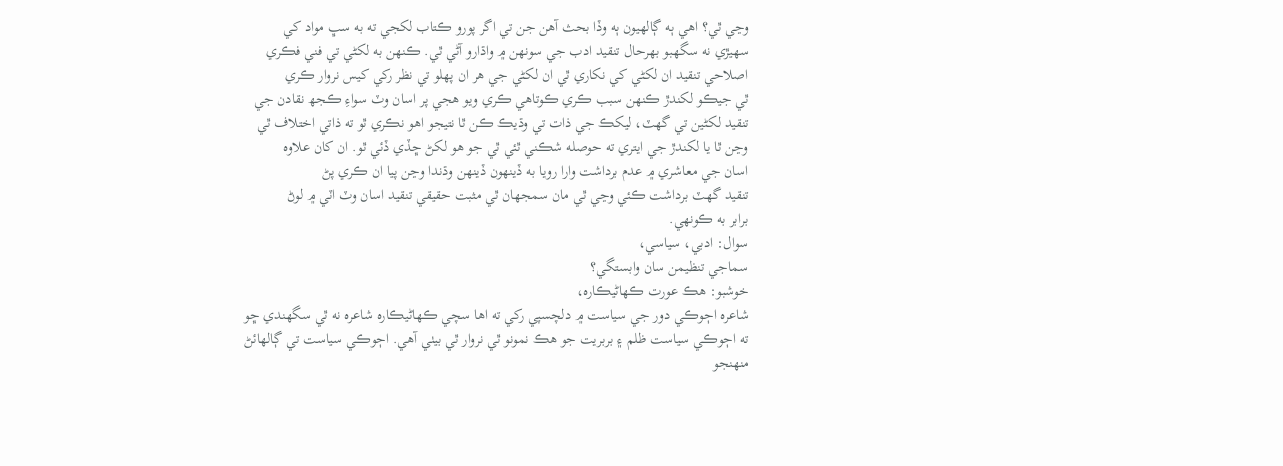وڃي ٿي؟ اهي ٻه ڳالھيون ٻه وڏا بحث آھن جن تي اگر پورو ڪتاب لکجي ته به سڀ مواد کي
سھيڙي نه سگهبو بھرحال تنقيد ادب جي سونھن ۾ واڌارو آڻي ٿي. ڪنھن به لکڻي تي فني فڪري
اصلاحي تنقيد ان لکڻي کي نکاري ٿي ان لکڻي جي ھر ان پھلو تي نظر رکي کيس نروار ڪري
ٿي جيڪو لکندڙ ڪنھن سبب ڪري ڪوتاھي ڪري ويو هجي پر اسان وٽ سواءِ ڪجھ نقادن جي
تنقيد لکڻين تي گھٽ، ليکڪ جي ذات تي وڌيڪ ڪن ٿا نتيجو اھو نڪري ٿو ته ذاتي اختلاف ٿي
وڃن ٿا يا لکندڙ جي ايتري ته حوصله شڪني ٿئي ٿي جو ھو لکڻ ڇڏي ڏئي ٿو. ان کان علاوه
اسان جي معاشري ۾ عدم برداشت وارا رويا به ڏينھون ڏينھن وڌندا وڃن پيا ان ڪري پڻ
تنقيد گھٽ برداشت ڪئي وڃي ٿي مان سمجهان ٿي مثبت حقيقي تنقيد اسان وٽ اٽي ۾ لوڻ
برابر به ڪونھي.
سوال: ادبي، سياسي،
سماجي تنظيمن سان وابستگي؟
خوشبو: هڪ عورت ڪھاڻيڪاره،
شاعره اڄوڪي دور جي سياست ۾ دلچسپي رکي ته اها سچي ڪھاڻيڪاره شاعره نه ٿي سگهندي ڇو
ته اڄوڪي سياست ظلم ۽ بربريت جو هڪ نمونو ٿي نروار ٿي بيٺي آھي. اڄوڪي سياست تي ڳالھائڻ
منھنجو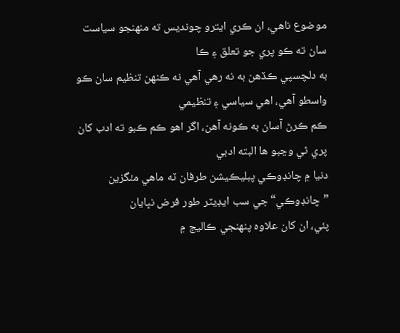موضوع ناهي، ان ڪري ايترو چونديس ته منھنجو سياست سان ته ڪو پري جو تعلق ۽ ڪا
به دلچسپي ڪڏھن به نه رھي آھي نه ڪنھن تنظيم سان ڪو واسطو آھي، اهي سياسي ۽ تنظيمي
ڪم ڪرڻ آسان به ڪونه آھن، اگر اهو ڪم ڪبو ته ادب کان پري ٿي وڃبو ها البته ادبي
دنيا ۾ چانڊوڪي پبليڪيشن طرفان ٽه ماھي مئگزين ”چانڊوڪي“ جي سب ايڊيٽر طور فرض نڀايان
پئي، ان کان علاوه پنھنجي ڪاليج ۾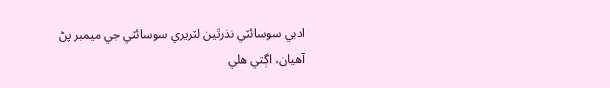ادبي سوسائٽي نذرٿين لٽريري سوسائٽي جي ميمبر پڻ
آھيان، اڳتي هلي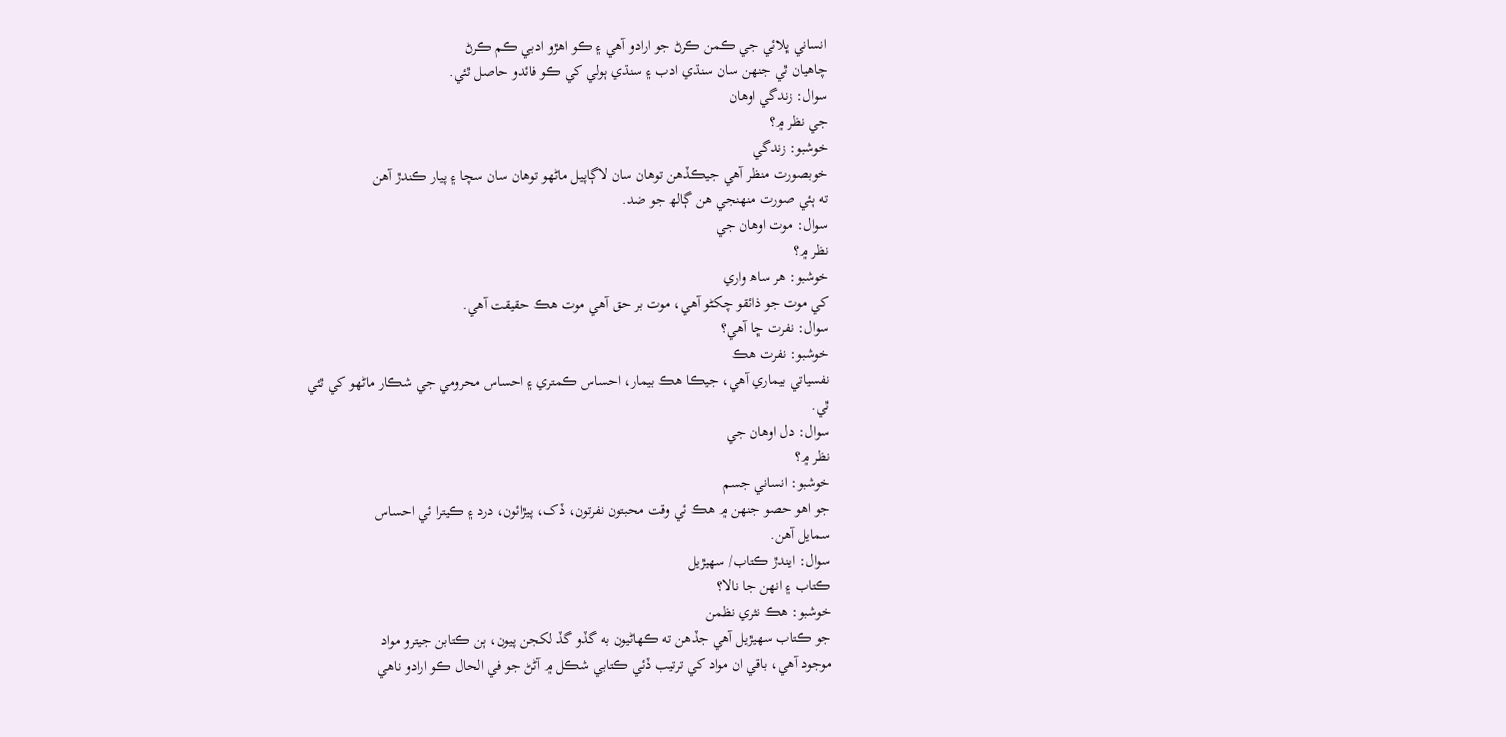انساني ڀلائي جي ڪمن ڪرڻ جو ارادو آھي ۽ ڪو اھڙو ادبي ڪم ڪرڻ
چاهيان ٿي جنھن سان سنڌي ادب ۽ سنڌي ٻولي کي ڪو فائدو حاصل ٿئي.
سوال: زندگي اوهان
جي نظر ۾؟
خوشبو: زندگي
خوبصورت منظر آھي جيڪڏھن توھان سان لاڳاپيل ماڻھو توھان سان سچا ۽ پيار ڪندڙ آھن
ته ٻئي صورت منھنجي هن ڳالھ جو ضد.
سوال: موت اوهان جي
نظر ۾؟
خوشبو: هر ساھ واري
کي موت جو ذائقو چکڻو آھي، موت بر حق آھي موت هڪ حقيقت آھي.
سوال: نفرت ڇا آهي؟
خوشبو: نفرت ھڪ
نفسياتي بيماري آھي، جيڪا ھڪ بيمار، احساس ڪمتري ۽ احساس محرومي جي شڪار ماڻھو کي ٿئي
ٿي.
سوال: دل اوهان جي
نظر ۾؟
خوشبو: انساني جسم
جو اھو حصو جنھن ۾ ھڪ ئي وقت محبتون نفرتون، ڏک، پيڙائون، درد ۽ ڪيترا ئي احساس
سمايل آھن.
سوال: ايندڙ ڪتاب/ سھيڙيل
ڪتاب ۽ انھن جا نالا؟
خوشبو: ھڪ نثري نظمن
جو ڪتاب سھيڙيل آھي جڏھن ته ڪھاڻيون به گڏو گڏ لکجن پيون، ٻن ڪتابن جيترو مواد
موجود آھي، باقي ان مواد کي ترتيب ڏئي ڪتابي شڪل ۾ آڻڻ جو في الحال ڪو ارادو ناهي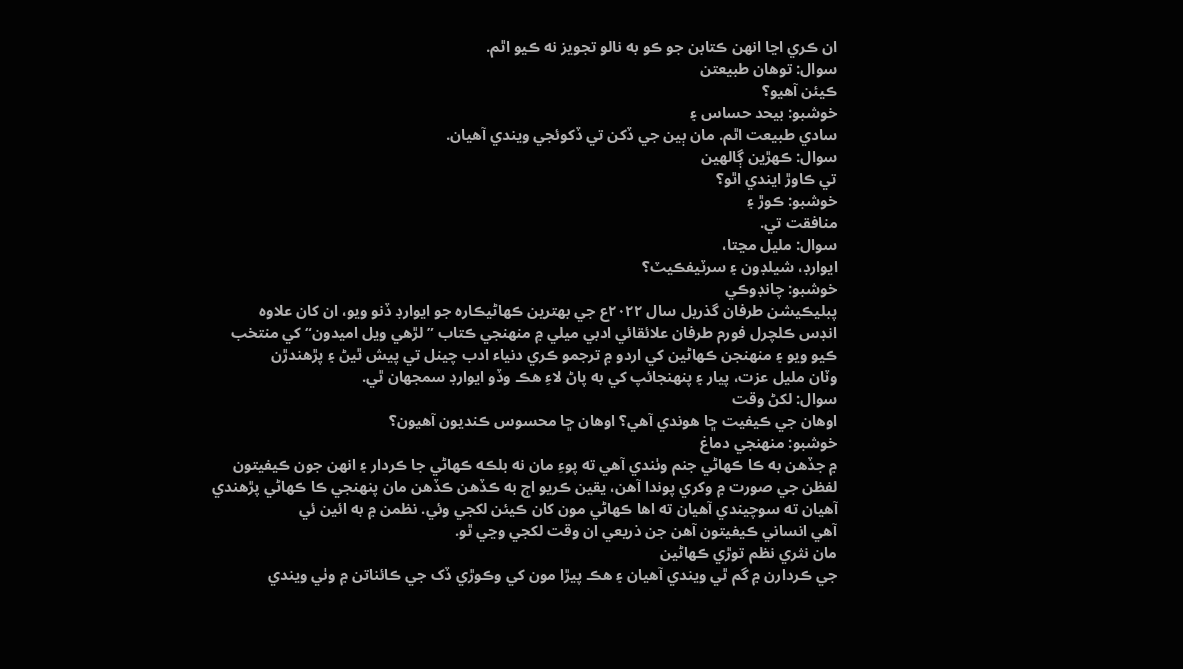ان ڪري اڃا انھن ڪتابن جو ڪو به نالو تجويز نه ڪيو اٿم.
سوال: توهان طبيعتن
ڪيئن آهيو؟
خوشبو: بيحد حساس ۽
سادي طبيعت اٿم. مان ٻين جي ڏکن تي ڏکوئجي ويندي آھيان.
سوال: ڪھڙين ڳالھين
تي ڪاوڙ ايندي اٿو؟
خوشبو: ڪوڙ ۽
منافقت تي.
سوال: مليل مڃتا،
ايوارڊ، شيلڊون ۽ سرٽيفڪيٽ؟
خوشبو: چانڊوڪي
پبليڪيشن طرفان گذريل سال ۲۰۲۲ع جي بھترين ڪھاڻيڪاره جو ايوارڊ ڏنو ويو، ان کان علاوه
انڊس ڪلچرل فورم طرفان علائقائي ادبي ميلي ۾ منھنجي ڪتاب ”لڙھي ويل اميدون“ کي منتخب
ڪيو ويو ۽ منھنجن ڪھاڻين کي اردو ۾ ترجمو ڪري دنياء ادب چينل تي پيش ٿيڻ ۽ پڙھندڙن
وٽان مليل عزت، پيار ۽ پنھنجائپ کي به پاڻ لاءِ هڪ وڏو ايوارڊ سمجهان ٿي.
سوال: لکڻ وقت
اوهان جي ڪيفيت ڇا هوندي آهي؟ اوهان ڇا محسوس ڪنديون آهيون؟
خوشبو: منھنجي دماغ
۾ جڏھن به ڪا ڪھاڻي جنم وٺندي آھي ته پوءِ مان نه بلڪه ڪھاڻي جا ڪردار ۽ انھن جون ڪيفيتون
لفظن جي صورت ۾ وکري پوندا آھن، يقين ڪريو اڄ به ڪڏھن ڪڏھن مان پنھنجي ڪا ڪھاڻي پڙھندي
آھيان ته سوچيندي آھيان ته اھا ڪھاڻي مون کان ڪيئن لکجي وئي. نظمن ۾ به ائين ئي
آھي انساني ڪيفيتون آھن جن ذريعي ان وقت لکجي وڃي ٿو.
مان نثري نظم توڙي ڪھاڻين
جي ڪردارن ۾ گم ٿي ويندي آھيان ۽ هڪ پيڙا مون کي وڪوڙي ڏک جي ڪائناتن ۾ وٺي ويندي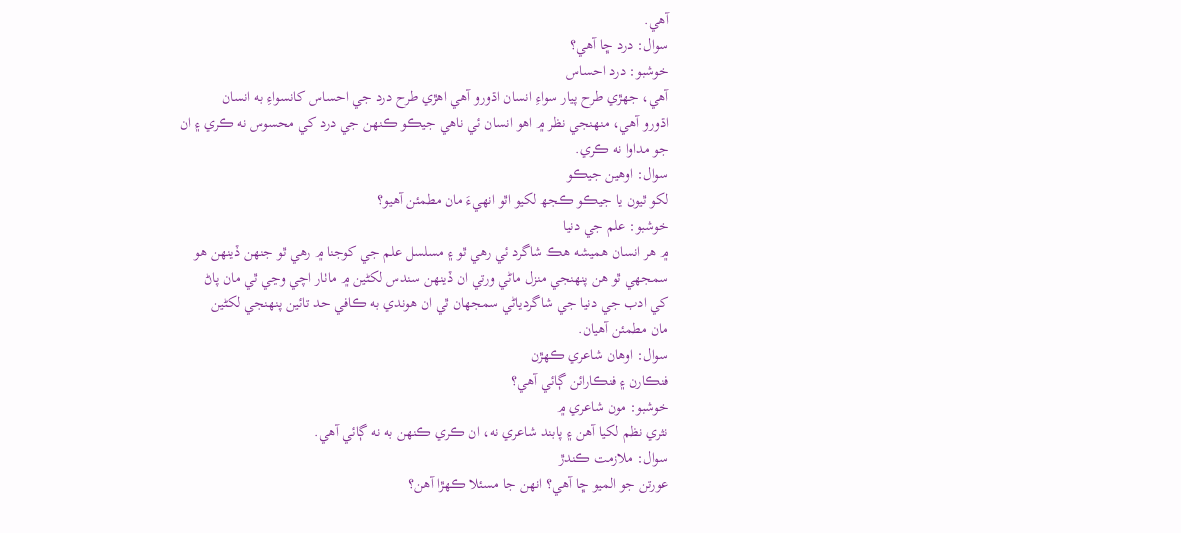آھي.
سوال: درد ڇا آهي؟
خوشبو: درد احساس
آھي، جھڙي طرح پيار سواءِ انسان اڌورو آھي اھڙي طرح درد جي احساس کانسواءِ به انسان
اڌورو آھي، منھنجي نظر ۾ اھو انسان ئي ناھي جيڪو ڪنھن جي درد کي محسوس نه ڪري ۽ ان
جو مداوا نه ڪري.
سوال: اوهين جيڪو
لکو ٿيون يا جيڪو ڪجھ لکيو اٿو انھيءَ مان مطمئن آهيو؟
خوشبو: علم جي دنيا
۾ ھر انسان ھميشه ھڪ شاگرد ئي رھي ٿو ۽ مسلسل علم جي کوجنا ۾ رھي ٿو جنھن ڏينھن ھو
سمجھي ٿو ھن پنھنجي منزل ماڻي ورتي ان ڏينھن سندس لکڻين ۾ ماٺار اچي وڃي ٿي مان پاڻ
کي ادب جي دنيا جي شاگردياڻي سمجھان ٿي ان هوندي به ڪافي حد تائين پنھنجي لکڻين
مان مطمئن آھيان.
سوال: اوهان شاعري ڪھڙن
فنڪارن ۽ فنڪارائن ڳائي آهي؟
خوشبو: مون شاعري ۾
نثري نظم لکيا آھن ۽ پابند شاعري نه، ان ڪري ڪنھن به نه ڳائي آھي.
سوال: ملازمت ڪندڙ
عورتن جو الميو ڇا آهي؟ انھن جا مسئلا ڪھڙا آهن؟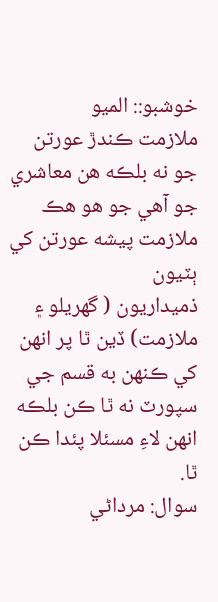خوشبو:: الميو
ملازمت ڪندڙ عورتن جو نه بلڪه ھن معاشري جو آھي جو ھو ھڪ ملازمت پيشه عورتن کي ٻٽيون
ذميداريون ( گھريلو ۽ ملازمت) ڏين ٿا پر انھن کي ڪنھن به قسم جي سپورٽ نه ٿا ڪن بلڪه
انھن لاءِ مسئلا پئدا ڪن ٿا.
سوال: مرداڻي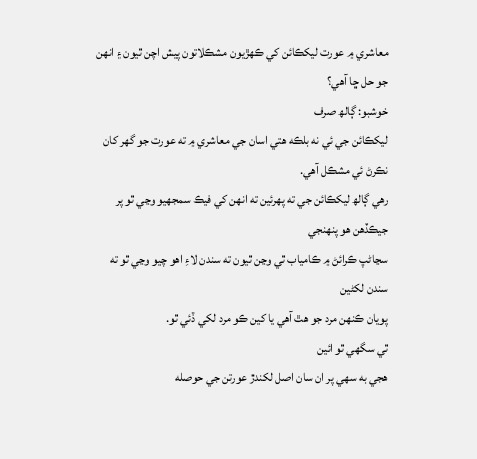معاشري ۾ عورت ليکڪائن کي ڪھڙيون مشڪلاتون پيش اچن ٿيون ۽ انھن جو حل ڇا آهي؟
خوشبو: ڳالھ صرف
ليکڪائن جي ئي نه بلڪه ھتي اسان جي معاشري ۾ ته عورت جو گھر کان نڪرڻ ئي مشڪل آھي.
رھي ڳالھ ليکڪائن جي ته پھرئين ته انھن کي فيڪ سمجھيو وڃي ٿو پر جيڪڏھن ھو پنھنجي
سڃاڻپ ڪرائڻ ۾ ڪامياب ٿي وڃن ٿيون ته سندن لاءِ اھو چيو وڃي ٿو ته سندن لکڻين
پويان ڪنھن مرد جو ھٿ آھي يا کين ڪو مرد لکي ڏئي ٿو.
ٿي سگھي ٿو ائين
ھجي به سھي پر ان سان اصل لکندڙ عورتن جي حوصله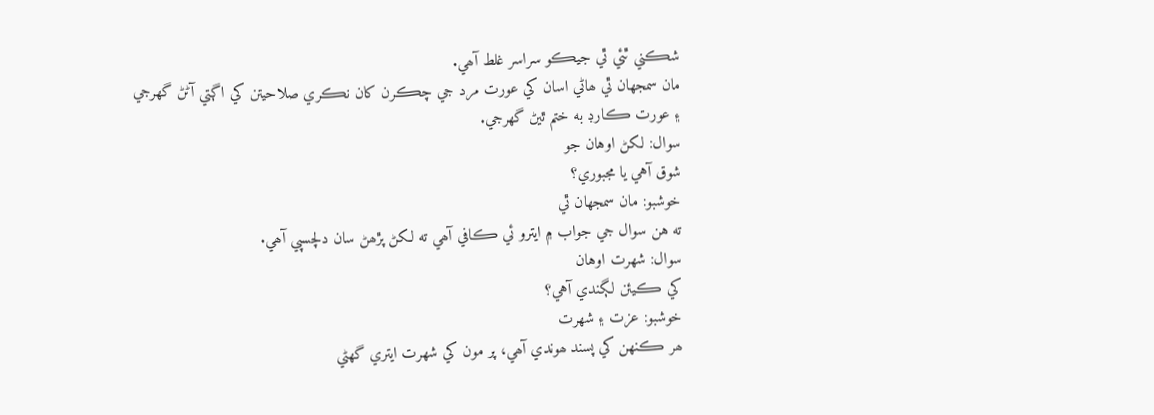شڪني ٿئي ٿي جيڪو سراسر غلط آھي.
مان سمجهان ٿي ھاڻي اسان کي عورت مرد جي چڪرن کان نڪري صلاحيتن کي اڳتي آڻڻ گھرجي
۽ عورت ڪارڊ به ختم ٿيڻ گھرجي.
سوال: لکڻ اوهان جو
شوق آهي يا مجبوري؟
خوشبو: مان سمجهان ٿي
ته هن سوال جي جواب ۾ ايترو ئي ڪافي آھي ته لکڻ پڙھڻ سان دلچسپي آھي.
سوال: شھرت اوهان
کي ڪيئن لڳندي آهي؟
خوشبو: عزت ۽ شھرت
ھر ڪنھن کي پسند ھوندي آھي، پر مون کي شھرت ايتري گھڻي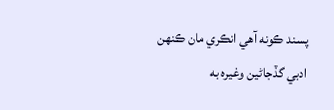پسند ڪونه آھي انڪري مان ڪنھن
ادبي گڏجاڻين وغيره به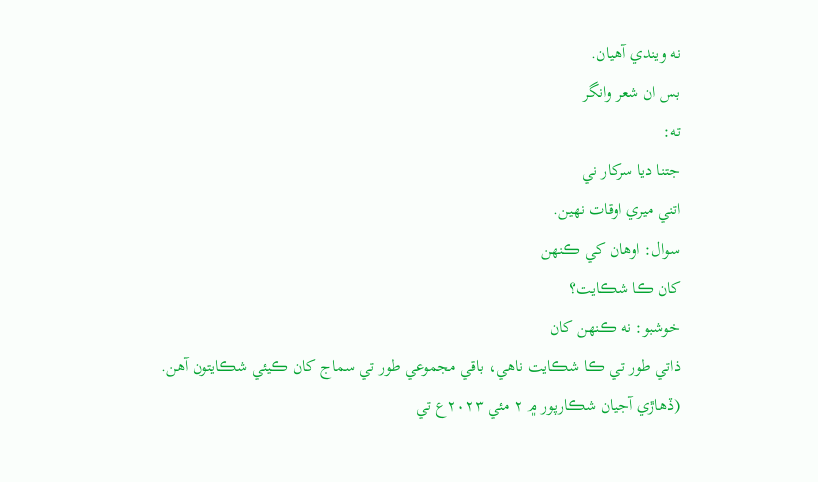نه ويندي آھيان.
بس ان شعر وانگر
ته:
جتنا ديا سرکار ني
اتني ميري اوقات نھين.
سوال: اوهان کي ڪنهن
کان ڪا شڪايت؟
خوشبو: نه ڪنھن کان
ذاتي طور تي ڪا شڪايت ناھي، باقي مجموعي طور تي سماج کان ڪيئي شڪايتون آھن.
(ڏھاڙي آجيان شڪارپور ۾ ۲ مئي ۲۰۲۳ع تي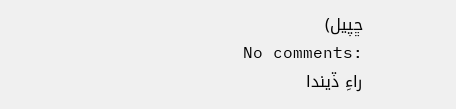ڇپيل)
No comments:
راءِ ڏيندا